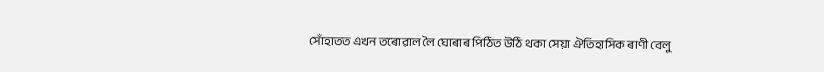সোঁহাতত এখন তৰোৱাল লৈ ঘোৰাৰ পিঠিত উঠি থকা সেয়া ঐতিহাসিক ৰাণী বেলু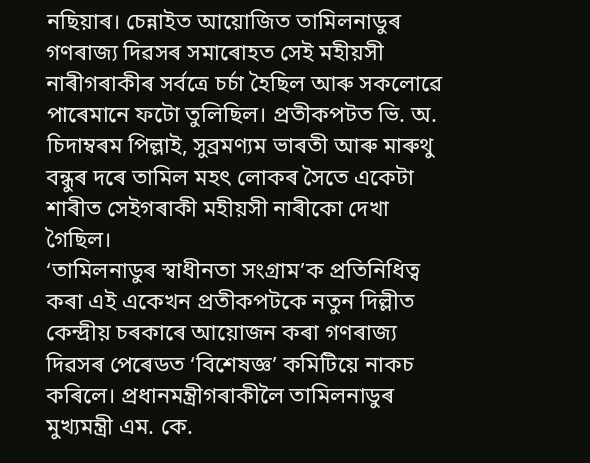নছিয়াৰ। চেন্নাইত আয়োজিত তামিলনাডুৰ গণৰাজ্য দিৱসৰ সমাৰোহত সেই মহীয়সী নাৰীগৰাকীৰ সৰ্বত্ৰে চৰ্চা হৈছিল আৰু সকলোৱে পাৰেমানে ফটো তুলিছিল। প্ৰতীকপটত ভি. অ. চিদাম্বৰম পিল্লাই, সুব্ৰমণ্যম ভাৰতী আৰু মাৰুথু বন্ধুৰ দৰে তামিল মহৎ লোকৰ সৈতে একেটা শাৰীত সেইগৰাকী মহীয়সী নাৰীকো দেখা গৈছিল।
‘তামিলনাডুৰ স্বাধীনতা সংগ্ৰাম’ক প্ৰতিনিধিত্ব কৰা এই একেখন প্ৰতীকপটকে নতুন দিল্লীত কেন্দ্ৰীয় চৰকাৰে আয়োজন কৰা গণৰাজ্য দিৱসৰ পেৰেডত ‘বিশেষজ্ঞ’ কমিটিয়ে নাকচ কৰিলে। প্ৰধানমন্ত্ৰীগৰাকীলৈ তামিলনাডুৰ মুখ্যমন্ত্ৰী এম. কে.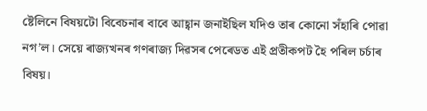ষ্টেলিনে বিষয়টো বিবেচনাৰ বাবে আহ্বান জনাইছিল যদিও তাৰ কোনো সঁহাৰি পোৱা নগ’ল। সেয়ে ৰাজ্যখনৰ গণৰাজ্য দিৱসৰ পেৰেডত এই প্ৰতীকপট হৈ পৰিল চৰ্চাৰ বিষয়।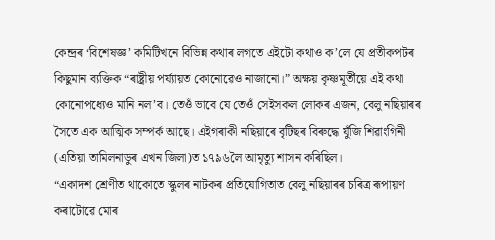কেন্দ্ৰৰ ‘বিশেষজ্ঞ’ কমিটিখনে বিভিন্ন কথাৰ লগতে এইটো কথাও ক’লে যে প্ৰতীকপটৰ কিছুমান ব্যক্তিক “ৰাষ্ট্ৰীয় পৰ্য্যায়ত কোনোৱেও নাজানো।” অক্ষয় কৃষ্ণমূৰ্তীয়ে এই কথা কোনোপধ্যেও মানি নল’ব। তেওঁ ভাবে যে তেওঁ সেইসকল লোকৰ এজন, বেলু নছিয়াৰৰ সৈতে এক আত্মিক সম্পৰ্ক আছে। এইগৰাকী নছিয়াৰে বৃটিছৰ বিৰুদ্ধে যুঁজি শিৱাংগিনী (এতিয়া তামিলনাডুৰ এখন জিলা)ত ১৭৯৬লৈ আমৃত্যু শাসন কৰিছিল।
“একাদশ শ্ৰেণীত থাকোতে স্কুলৰ নাটকৰ প্ৰতিযোগিতাত বেলু নছিয়াৰৰ চৰিত্ৰ ৰূপায়ণ কৰাটোৱে মোৰ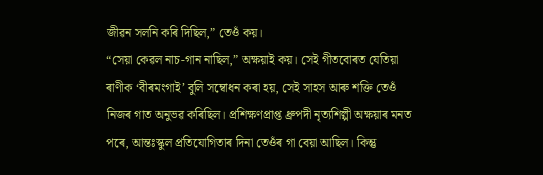জীৱন সলনি কৰি দিছিল,” তেওঁ কয়।
“সেয়া কেৱল নাচ-গান নাছিল,” অক্ষয়াই কয়। সেই গীতবোৰত যেতিয়া ৰাণীক ‘বীৰমংগাই’ বুলি সম্বোধন কৰা হয়, সেই সাহস আৰু শক্তি তেওঁ নিজৰ গাত অনুভৱ কৰিছিল। প্ৰশিক্ষণপ্ৰাপ্ত ধ্ৰুপদী নৃত্যশিল্পী অক্ষয়াৰ মনত পৰে, আন্তঃস্কুল প্ৰতিযোগিতাৰ দিনা তেওঁৰ গা বেয়া আছিল। কিন্তু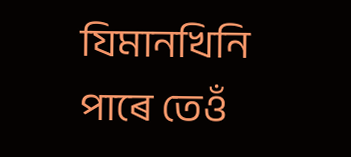যিমানখিনি পাৰে তেওঁ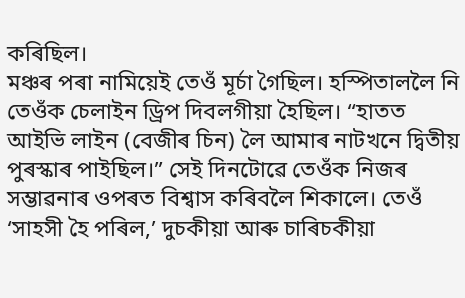কৰিছিল।
মঞ্চৰ পৰা নামিয়েই তেওঁ মূৰ্চা গৈছিল। হস্পিতাললৈ নি তেওঁক চেলাইন ড্ৰিপ দিবলগীয়া হৈছিল। “হাতত আইভি লাইন (বেজীৰ চিন) লৈ আমাৰ নাটখনে দ্বিতীয় পুৰস্কাৰ পাইছিল।” সেই দিনটোৱে তেওঁক নিজৰ সম্ভাৱনাৰ ওপৰত বিশ্বাস কৰিবলৈ শিকালে। তেওঁ ‘সাহসী হৈ পৰিল,’ দুচকীয়া আৰু চাৰিচকীয়া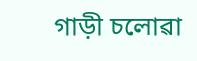গাড়ী চলোৱা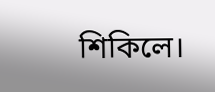শিকিলে।